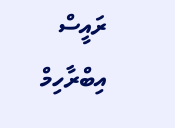ރައީސް އިބްރާހިމް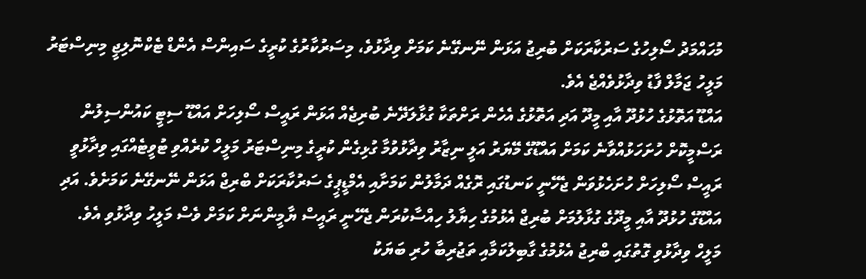މުހައްމަދު ސޯލިހުގެ ސަރުކާރަކަށް ބުރިޖު އަޅަން ނޭނގޭނެ ކަމަށް ވިދާޅުވެ، މިސަރުކާރުގެ ކުރީގެ ސައިންސް އެންޑް ޓެކްނޮލިޖީ މިނިސްޓަރު މަލީހު ޖަމާލް ފާޑު ވިދާޅުވެއްޖެ އެވެ.
އައްޑޫ އަތޮޅުގެ ހުޅުދޫ އާއި މީދޫ އަދި އަތޮޅުގެ އެހެން ރަށްތަކާ ގުޅާލަދޭނެ ބުރިޖެއް އަޅަން ރައީސް ސޯލިހަށް އައްޑޫ ސިޓީ ކައުންސިލުން ރަސްމީކޮށް ހުށަހަޅުއްވާނެ ކަމަށް އައްޑޫގެ މޭޔަރު އަލީ ނިޒާރު ވިދާޅުވުމާ ގުޅިގެން ކުރީގެ މިނިސްޓަރު މަލީހް ކުރެއްވި ޓުވީޓެއްގައި ވިދާޅުވީ ރައީސް ސޯލިހަށް ހުށަހެޅުވަން ޖެހޭނީ ކަނޑުގައި ރޮގެއް ދަމާލުން ކަމަށާއި އެމްޑީޕީގެ ސަރުކާރަކަށް ބްރިޖް އަޅަން ނޭނގޭނެ ކަމަށެވެ. އަދި އައްޑޫގެ ހުޅުދޫ އާއި މީދޫގެ ގުޅާލުމަށް ބުރިޖް އެޅުމުގެ ހިޔާލު ހިއްސާކުރަން ޖެހޭނީ ރައީސް ޔާމީންނަށް ކަމަށް ވެސް މަލީހު ވިދާޅުވި އެވެ.
މަލީހް ވިދާޅުވި ގޮތުގައި ބްރިޖު އެޅުމުގެ ގާބިލުކަމާއި ތަޖުރިބާ ހުރި ބަޔަކު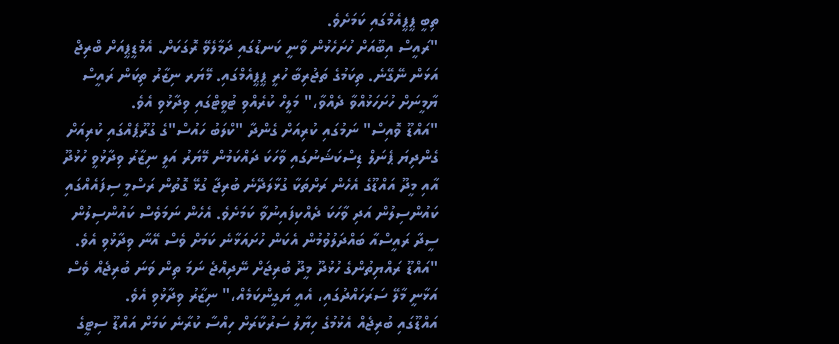ތިބީ ޕީޕީއެމްގައި ކަމަށެވެ.
"ރައީސް އިބޫއަށް ހުށަހެޅުން ވާނީ ކަނޑުގައި ދަމާލެވޭ ރޮގަކަށް. އެމްޑީޕީއަށް ބްރިޖް އަޅަން ނޭގޭނެ. ތިކަމުގެ ތަޖުރިބާ ހުރީ ޕީޕީއެމްގައި. މޭޔަރ ނިޒާރު ތިކަން ރައީސް ޔާމީނަށް ހުށަހަޅުއްވާ ދެއްވާ،" މަލީހް ކުރެއްވި ޓުވީޓްގައި ވިދާޅުވި އެވެ.
"އައްޑޫ ވޮއިސް" ނަމުގައި ކުރިއަށް ގެންދާ "ކްލަބު ހައުސް"ގެ ގުރޫޕެއްގައި ކުރިއަށް ގެންދިޔަ ޕެނަލް ޑިސްކަޝަނުގައި ވާހަކަ ދައްކަމުން މޭޔަރު އަލީ ނިޒާރު ވިދާޅުވީ ހުޅުދޫ އާއި މީދޫ އައްޑޫގެ އެހެން ރަށްތަކާ ގުޅާލަދޭނެ ބުރިޖާ ގުޅޭ ގޮތުން ރަސްމީ ސިފައެއްގައި ކައުންސިލުން އަދި ވާހަކަ ދެއްކިފައިނުވާ ކަމަށެވެ. އެހެން ނަމަވެސް ކައުންސިލުން ސީދާ ރައީސްއާ ބައްދަލުވުމުން އެކަން ހުށައަޅާނެ ކަމަށް ވެސް އޭނާ ވިދާޅުވި އެވެ.
"އައްޑޫ ރައްޔިތުންގެ ހުޅުދޫ މީދޫ ބުރިޖަށް ނޭދިއްޖެ ނަމަ ތިން ވަނަ ބުރިޖެއް ވެސް އަޅާނީ މާލޭ ސަރަހައްދުގައި، އެއީ ޔަގީންކަމެއް،" ނިޒާރު ވިދާޅުވި އެވެ.
އައްޑޫގައި ބުރިޖެއް އެޅުމުގެ ހިޔާލު ސަރުކާރަށް ހިއްސާ ކުރާނެ ކަމަށް އައްޑޫ ސިޓީގެ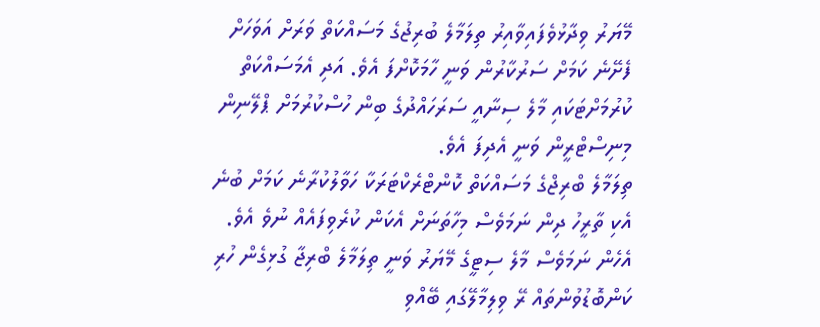މޭޔަރު ވިދާޅުވެފައިވާއިރު ތިލަމާލެ ބުރިޖުގެ މަސައްކަތް ވަރަށް އަވަހަށް ފެށޭނެ ކަމަށް ސަރުކާރުން ވަނީ ހާމަކޮށްފަ އެވެ. އަދި އެމަސައްކަތް ކުރުމަށްޓަކައި މާލެ ސިނާއީ ސަރަހައްދުގެ ބިން ހުސްކުރުމަށް ޕްލޭނިން މިނިސްޓްރީން ވަނީ އެދިފަ އެވެ.
ތިލަމާލެ ބްރިޖްގެ މަސައްކަތް ކޮންޓްރެކްޓަރަކާ ހަވާލުކުރާނެ ކަމަށް ބުނެ އެކި ތާރީހު ދިން ނަމަވެސް މިހާތަނަށް އެކަން ކުރެވިފައެއް ނުވެ އެވެ.
އެހެން ނަމަވެސް މާލެ ސިޓީގެ މޭޔަރު ވަނީ ތިލަމާލެ ބްރިޖާ ގުޅިގެން ހުރި ކަންބޮޑުވުންތައް ރޭ ވިލިމާލޭގައި ބޭއްވި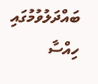ބައްދަލުވުމުގައި ހިއްސާ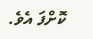ކޮށްފަ އެވެ.